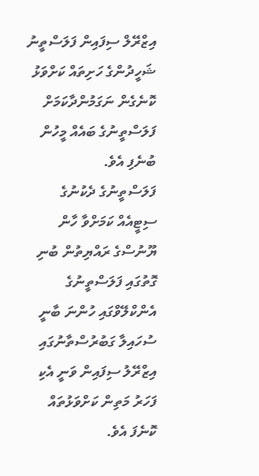އިޒްރޭލް ސިފައިން ފަލަސްތީނު ޝަހީދުންގެ ހަށިތައް ކަށްވަޅު ކޮނެގެން ނަގަމުންދާކަމަށް ފަލަސްތީނުގެ ބައެއް މީހުން ބުނެފި އެވެ.
ފަލަސްތީނުގެ ދެކުނުގެ ސިޓީއެއް ކަމަށްވާ ހާން ޔޫނުސްގެ ރައްޔިތުން ބުނި ގޮތުގައި ފަލަސްތީނުގެ އެންކްލޭވްގައި ހުންނަ ބާނީ ސުހައިލާ ގަބުރުސްތާނުގައި އިޒްރޭލު ސިފައިން ވަނީ އެކި ފަހަރު މަތިން ކަށްވަޅުތައް ކޮނެފަ އެވެ.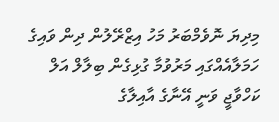މިދިޔަ ނޮވެމްބަރު މަހު އިޒްރޭލުން ދިން ވައިގެ ހަމަލާއެއްގައި މަރުވުމާ ގުޅިގެން ބިލާލް އަލް ކަހްވާޖީ ވަނީ އޭނާގެ އާއިލާގެ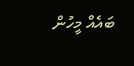ބައެއް މީހުން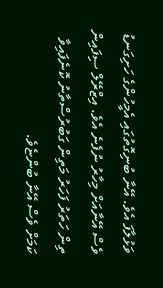ވަޅުލާފަ އެވެ. އޭނާ ބުނިގޮތުގައި އެމީހުންގެ ހަށިގަނޑު ވެސް އޭނާއަށް މިހާރު ނުފެނެ އެވެ. އިޒްރޭލް ސިފައިން ތިން ހަތަރު ފަހަރު މަތިން ގަބުރުސްތާނު ކޮނެފައިވާ ކަމަށް ވެސް އޭނާ ބުންޏެވެ.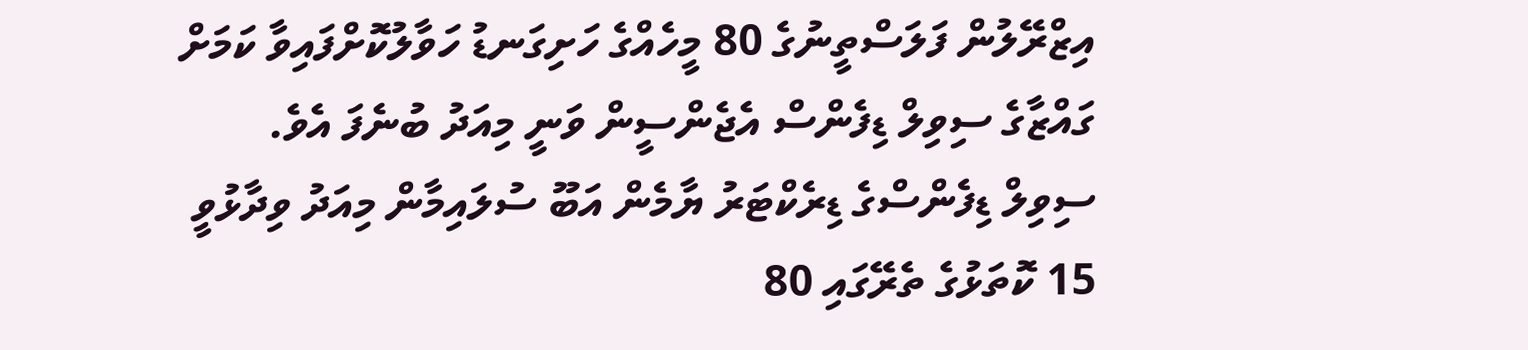އިޒްރޭލުން ފަލަސްތީނުގެ 80 މީހެއްގެ ހަށިގަނޑު ހަވާލުކޮށްފައިވާ ކަމަށް ގައްޒާގެ ސިވިލް ޑިފެންސް އެޖެންސީން ވަނީ މިއަދު ބުނެފަ އެވެ.
ސިވިލް ޑިފެންސްގެ ޑިރެކްޓަރު ޔާމެން އަބޫ ސުލައިމާން މިއަދު ވިދާޅުވީ 15 ކޮތަޅުގެ ތެރޭގައި 80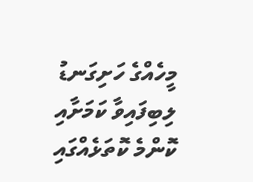މީހެއްގެ ހަށިގަނޑު ލިބިފައިވާ ކަމަށާއި ކޮންމެ ކޮތަޅެއްގައި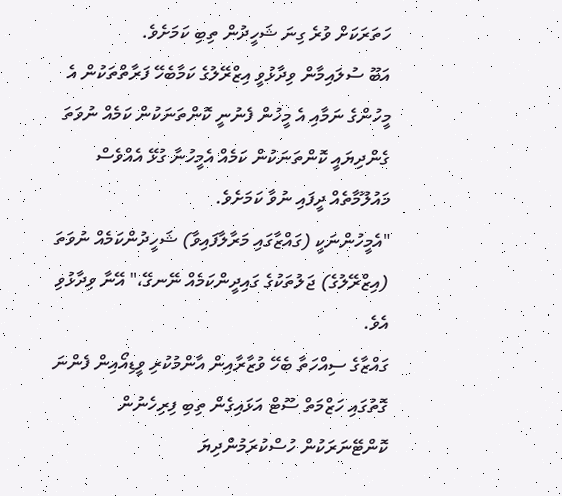ހަތަރަކަށް ވުރެ ގިނަ ޝަހީދުން ތިބި ކަމަށެވެ.
އަބޫ ސުލައިމާން ވިދާޅުވީ އިޒްރޭލުގެ ކަމާބެހޭ ފަރާތްތަކުން އެ މީހުންގެ ނަމާއި އެ މީހުން ފެނުނީ ކޮންތަނަކުން ކަމެއް ނުވަތަ ގެންދިޔައީ ކޮންތަނަކުން ކަމެއް އެމީހުނާ ގުޅޭ އެއްވެސް މައުލޫމާތެއް ދީފައި ނުވާ ކަމަށެވެ.
"އެމީހުންނަކީ (ގައްޒާގައި މަރާލާފައިވާ) ޝަހީދުންކަމެއް ނުވަތަ (އިޒްރޭލުގެ) ޖަލުތަކުގެ ގައިދީންކަމެއް ނޭނގޭ،" އޭނާ ވިދާޅުވި އެވެ.
ގައްޒާގެ ސިއްހަތާ ބެހޭ ވުޒާރާއިން އާންމުކުރި ވީޑިއޯއިން ފެންނަ ގޮތުގައި ހަޒްމަތް ސޫޓް އަޅައިގެން ތިބި ފިރިހެނުން ކޮންޓޭނަރަކުން ހުސްކުރަމުންދިޔަ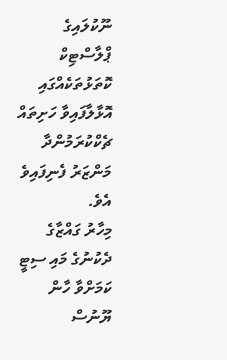ނޫކުލައިގެ ޕްލާސްޓިކް ކޮތަޅުތަކެއްގައި އޮޅާލާފައިވާ ހަށިތައް ޗެކްކުރަމުންދާ މަންޒަރު ފެނިފައިވެ އެވެ.
މިހާރު ގައްޒާގެ ދެކުނުގެ މައި ސިޓީ ކަމަށްވާ ހާން ޔޫނުސް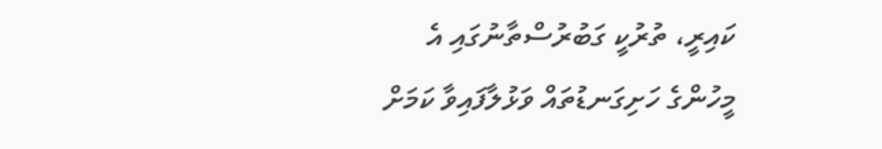ކައިރީ، ތުރުކީ ގަބުރުސްތާނުގައި އެ މީހުންގެ ހަށިގަނޑުތައް ވަޅުލާފައިވާ ކަމަށް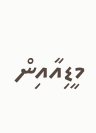މީޑިއާއިން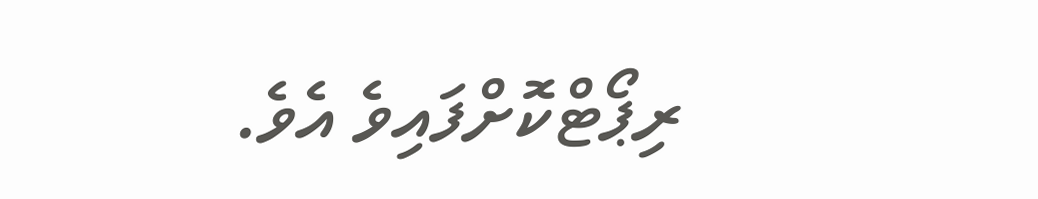ރިޕޯޓްކޮށްފައިވެ އެވެ.